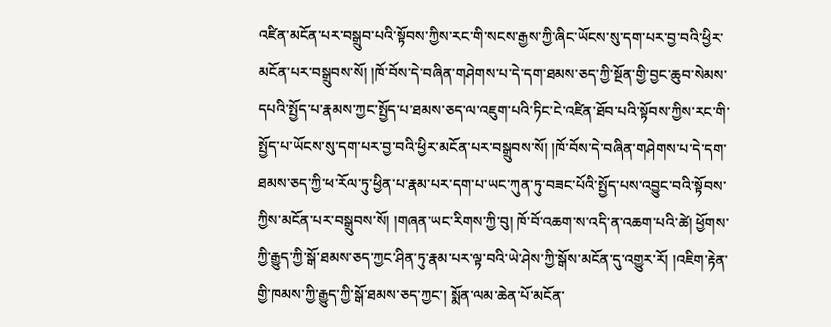འཛིན་མངོན་པར་བསྒྲུབ་པའི་སྟོབས་ཀྱིས་རང་གི་སངས་རྒྱས་ཀྱི་ཞིང་ཡོངས་སུ་དག་པར་བྱ་བའི་ཕྱིར་མངོན་པར་བསྒྲུབས་སོ། །ཁོ་བོས་དེ་བཞིན་གཤེགས་པ་དེ་དག་ཐམས་ཅད་ཀྱི་སྔོན་གྱི་བྱང་ཆུབ་སེམས་དཔའི་སྤྱོད་པ་རྣམས་ཀྱང་སྤྱོད་པ་ཐམས་ཅད་ལ་འཇུག་པའི་ཏིང་ངེ་འཛིན་ཐོབ་པའི་སྟོབས་ཀྱིས་རང་གི་སྤྱོད་པ་ཡོངས་སུ་དག་པར་བྱ་བའི་ཕྱིར་མངོན་པར་བསྒྲུབས་སོ། །ཁོ་བོས་དེ་བཞིན་གཤེགས་པ་དེ་དག་ཐམས་ཅད་ཀྱི་ཕ་རོལ་ཏུ་ཕྱིན་པ་རྣམ་པར་དག་པ་ཡང་ཀུན་ཏུ་བཟང་པོའི་སྤྱོད་པས་འབྱུང་བའི་སྟོབས་ཀྱིས་མངོན་པར་བསྒྲུབས་སོ། །གཞན་ཡང་རིགས་ཀྱི་བུ། ཁོ་བོ་འཆག་ས་འདི་ན་འཆག་པའི་ཚེ། ཕྱོགས་ཀྱི་རྒྱུད་ཀྱི་སྒོ་ཐམས་ཅད་ཀྱང་ཤིན་ཏུ་རྣམ་པར་ལྟ་བའི་ཡེ་ཤེས་ཀྱི་སྒོས་མངོན་དུ་འགྱུར་རོ། །འཇིག་རྟེན་གྱི་ཁམས་ཀྱི་རྒྱུད་ཀྱི་སྒོ་ཐམས་ཅད་ཀྱང་། སྨོན་ལམ་ཆེན་པོ་མངོན་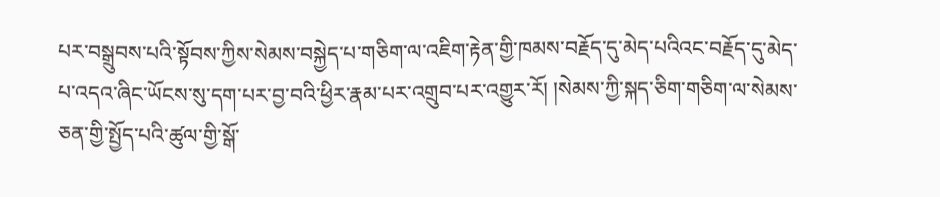པར་བསྒྲུབས་པའི་སྟོབས་ཀྱིས་སེམས་བསྐྱེད་པ་གཅིག་ལ་འཇིག་རྟེན་གྱི་ཁམས་བརྗོད་དུ་མེད་པའིའང་བརྗོད་དུ་མེད་པ་འདའ་ཞིང་ཡོངས་སུ་དག་པར་བྱ་བའི་ཕྱིར་རྣམ་པར་འགྲུབ་པར་འགྱུར་རོ། །སེམས་ཀྱི་སྐད་ཅིག་གཅིག་ལ་སེམས་ཅན་གྱི་སྤྱོད་པའི་ཚུལ་གྱི་སྒོ་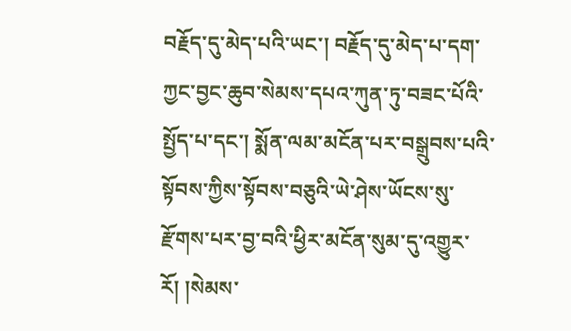བརྗོད་དུ་མེད་པའི་ཡང་། བརྗོད་དུ་མེད་པ་དག་ཀྱང་བྱང་ཆུབ་སེམས་དཔའ་ཀུན་ཏུ་བཟང་པོའི་སྤྱོད་པ་དང་། སྨོན་ལམ་མངོན་པར་བསྒྲུབས་པའི་སྟོབས་ཀྱིས་སྟོབས་བཅུའི་ཡེ་ཤེས་ཡོངས་སུ་རྫོགས་པར་བྱ་བའི་ཕྱིར་མངོན་སུམ་དུ་འགྱུར་རོ། །སེམས་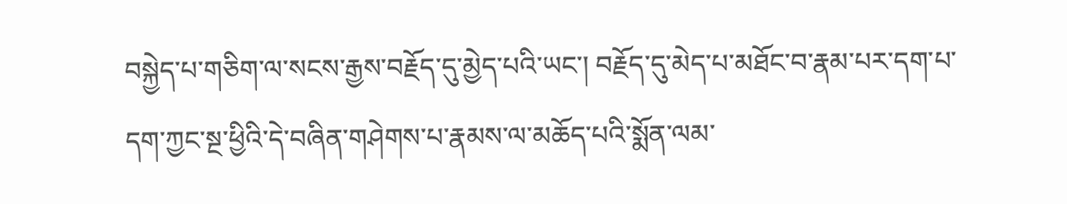བསྐྱེད་པ་གཅིག་ལ་སངས་རྒྱས་བརྗོད་དུ་མྱེད་པའི་ཡང་། བརྗོད་དུ་མེད་པ་མཐོང་བ་རྣམ་པར་དག་པ་དག་ཀྱང་སྔ་ཕྱིའི་དེ་བཞིན་གཤེགས་པ་རྣམས་ལ་མཆོད་པའི་སྨོན་ལམ་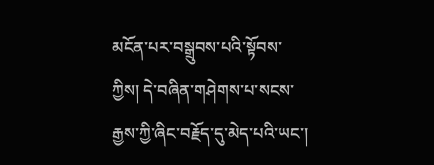མངོན་པར་བསྒྲུབས་པའི་སྟོབས་ཀྱིས། དེ་བཞིན་གཤེགས་པ་སངས་རྒྱས་ཀྱི་ཞིང་བརྗོད་དུ་མེད་པའི་ཡང་།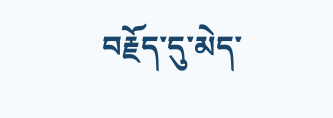བརྗོད་དུ་མེད་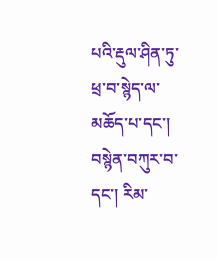པའི་རྡུལ་ཤིན་ཏུ་ཕྲ་བ་སྙེད་ལ་མཆོད་པ་དང་། བསྙེན་བཀུར་བ་དང་། རིམ་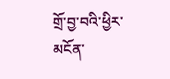གྲོ་བྱ་བའི་ཕྱིར་མངོན་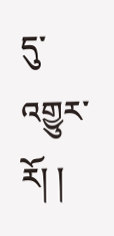དུ་འགྱུར་རོ། །